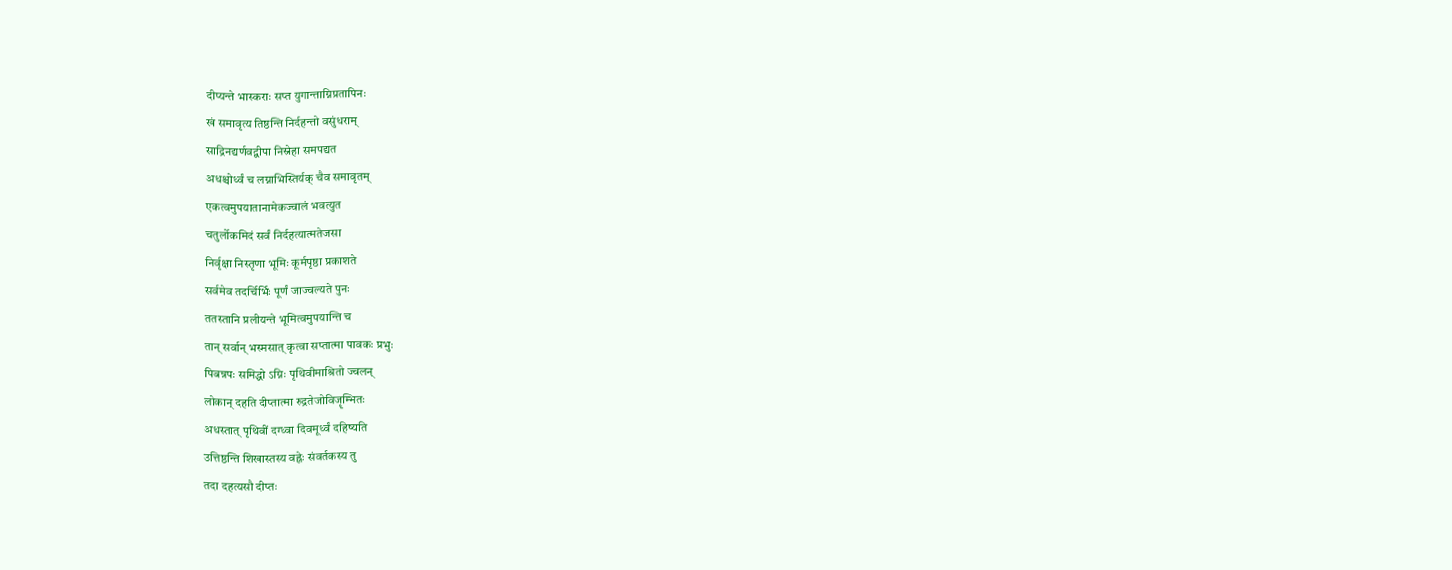दीप्यन्ते भास्कराः सप्त युगान्ताग्निप्रतापिनः
खं समावृत्य तिष्ठन्ति निर्दहन्तो वसुंधराम्
साद्रिनद्यर्णवद्वीपा निस्नेहा समपद्यत
अधश्चोर्ध्वं च लग्नाभिस्तिर्यक् चैव समावृतम्
एकत्वमुपयातानामेकज्वालं भवत्युत
चतुर्लोकमिदं सर्वं निर्दहत्यात्मतेजसा
निर्वृक्षा निस्तृणा भूमिः कूर्मपृष्ठा प्रकाशते
सर्वमेव तदर्चिर्भिः पूर्णं जाज्वल्यते पुनः
ततस्तानि प्रलीयन्ते भूमित्वमुपयान्ति च
तान् सर्वान् भस्मसात् कृत्वा सप्तात्मा पावकः प्रभुः
पिबन्नपः समिद्धो ऽग्निः पृथिवीमाश्रितो ज्वलन्
लोकान् दहति दीप्तात्मा रुद्रतेजोविजॄम्भितः
अधस्तात् पृथिवीं दग्ध्वा दिवमूर्ध्वं दहिष्यति
उत्तिष्ठन्ति शिखास्तस्य वह्नेः संवर्तकस्य तु
तदा दहत्यसौ दीप्तः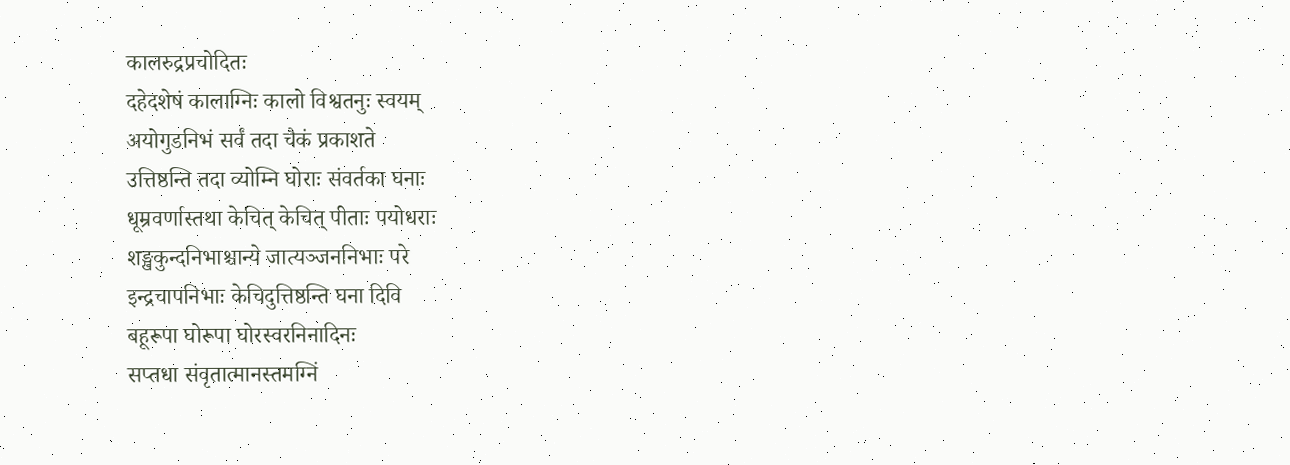कालरुद्रप्रचोदितः
दहेदशेषं कालाग्निः कालो विश्वतनुः स्वयम्
अयोगुडनिभं सर्वं तदा चैकं प्रकाशते
उत्तिष्ठन्ति तदा व्योम्नि घोराः संवर्तका घनाः
धूम्रवर्णास्तथा केचित् केचित् पीताः पयोधराः
शङ्खकुन्दनिभाश्चान्ये जात्यञ्जननिभाः परे
इन्द्रचापनिभाः केचिदुत्तिष्ठन्ति घना दिवि
बहूरूपा घोरूपा घोरस्वरनिनादिनः
सप्तधा संवृतात्मानस्तमग्निं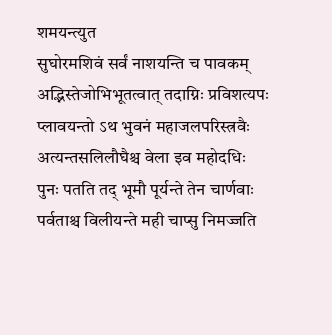शमयन्त्युत
सुघोरमशिवं सर्वं नाशयन्ति च पावकम्
अद्भिस्तेजोभिभूतत्वात् तदाग्निः प्रविशत्यपः
प्लावयन्तो ऽथ भुवनं महाजलपरिस्त्रवैः
अत्यन्तसलिलौघैश्च वेला इव महोदधिः
पुनः पतति तद् भूमौ पूर्यन्ते तेन चार्णवाः
पर्वताश्च विलीयन्ते मही चाप्सु निमज्जति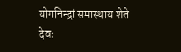योगनिन्द्रां समास्थाय शेते देवः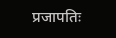प्रजापतिः